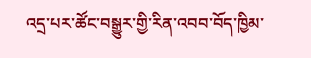འདྲ་པར་ཚོང་བསྒྱུར་གྱི་རིན་འབབ་བོད་ཁྱིམ་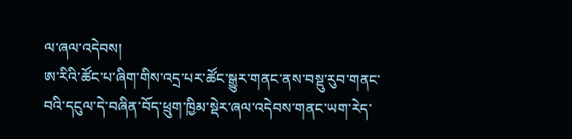ལ་ཞལ་འདེབས།
ཨ་རིའི་ཚོང་པ་ཞིག་གིས་འདྲ་པར་ཚོང་སྒྱུར་གནང་ནས་བསྡུ་རུབ་གནང་བའི་དངུལ་དེ་བཞིན་བོད་ཕྲུག་ཁྱིམ་སྡེར་ཞལ་འདེབས་གནང་ཡག་རེད་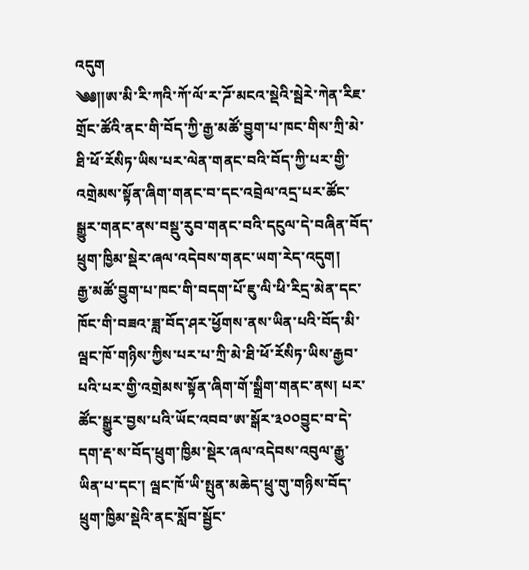འདུག
༄༅༎ཨ་མི་རི་ཀའི་ཀོ་ལོ་ར་ཌོ་མངའ་སྡེའི་སྦེརེ་ཀེན་རིཇ་གྲོང་ཚོའི་ནང་གི་བོད་ཀྱི་རྒྱ་མཚོ་བྱུག་པ་ཁང་གིས་ཀྲི་མེ་ཐི་ཕོ་རོསིཏ་ཡིས་པར་ལེན་གནང་བའི་བོད་ཀྱི་པར་གྱི་འགྲེམས་སྟོན་ཞིག་གནང་བ་དང་འབྲེལ་འདྲ་པར་ཚོང་སྒྱུར་གནང་ནས་བསྡུ་རུབ་གནང་བའི་དངུལ་དེ་བཞིན་བོད་ཕྲུག་ཁྱིམ་སྡེར་ཞལ་འདེབས་གནང་ཡག་རེད་འདུག།
རྒྱ་མཚོ་བྱུག་པ་ཁང་གི་བདག་པོ་ཇུ་ལི་ཕི་རིདྲ་མེན་དང་ཁོང་གི་བཟའ་ཟླ་བོད་ཤར་ཕྱོགས་ནས་ཡིན་པའི་བོད་མི་ལྦང་ཁོ་གཉིས་ཀྱིས་པར་པ་ཀྲི་མེ་ཐི་ཕོ་རོསིཏ་ཡིས་རྒྱབ་པའི་པར་གྱི་འགྲེམས་སྟོན་ཞིག་གོ་སྒྲིག་གནང་ནས། པར་ཚོང་སྒྱུར་བྱས་པའི་ཡོང་འབབ་ཨ་སྒོར་༣༠༠བྱུང་བ་དེ་དག་རྡ་ས་བོད་ཕྲུག་ཁྱིམ་སྡེར་ཞལ་འདེབས་འབུལ་རྒྱུ་ཡིན་པ་དང་། ལྦང་ཁོ་ཡི་སྤུན་མཆེད་ཕྲུ་གུ་གཉིས་བོད་ཕྲུག་ཁྱིམ་སྡེའི་ནང་སློབ་སྦྱོང་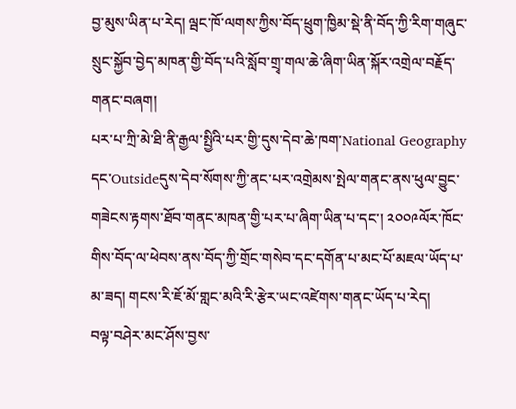བྱ་མུས་ཡིན་པ་རེད། ལྦང་ཁོ་ལགས་ཀྱིས་བོད་ཕྲུག་ཁྱིམ་སྡེ་ནི་བོད་ཀྱི་རིག་གཞུང་སྲུང་སྐྱོབ་བྱེད་མཁན་གྱི་བོད་པའི་སློབ་གྲྭ་གལ་ཆེ་ཞིག་ཡིན་སྐོར་འགྲེལ་བརྗོད་གནང་བཞག།
པར་པ་ཀྲི་མེ་ཐི་ནི་རྒྱལ་སྤྱིའི་པར་གྱི་དུས་དེབ་ཆེ་ཁག་National Geography དང་Outsideདུས་དེབ་སོགས་ཀྱི་ནང་པར་འགྲེམས་སྤེལ་གནང་ནས་ཕུལ་བྱུང་གཟེངས་རྟགས་ཐོབ་གནང་མཁན་གྱི་པར་པ་ཞིག་ཡིན་པ་དང་། ༢༠༠༩ལོར་ཁོང་གིས་བོད་ལ་ཕེབས་ནས་བོད་ཀྱི་གྲོང་གསེབ་དང་དགོན་པ་མང་པོ་མཇལ་ཡོད་པ་མ་ཟད། གངས་རི་ཇོ་མོ་གླང་མའི་རི་རྩེར་ཡང་འཛེགས་གནང་ཡོད་པ་རེད།
བལྟ་བཤེར་མང་ཤོས་བྱས་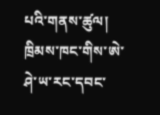པའི་གནས་ཚུལ།
ཁྲིམས་ཁང་གིས་ཨེ་ཤེ་ཡ་རང་དབང་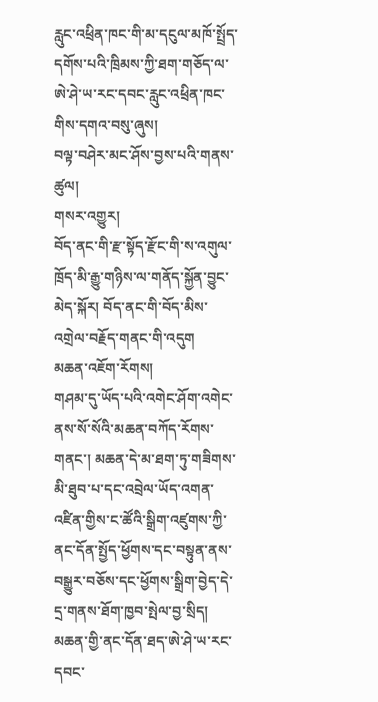རླུང་འཕྲིན་ཁང་གི་མ་དངུལ་མཁོ་སྤྲོད་དགོས་པའི་ཁྲིམས་ཀྱི་ཐག་གཅོད་ལ་ཨེ་ཤེ་ཡ་རང་དབང་རླུང་འཕྲིན་ཁང་གིས་དགའ་བསུ་ཞུས།
བལྟ་བཤེར་མང་ཤོས་བྱས་པའི་གནས་ཚུལ།
གསར་འགྱུར།
བོད་ནང་གི་རྫ་སྟོད་རྫོང་གི་ས་འགུལ་ཁྲོད་མི་རྒྱུ་གཉིས་ལ་གནོད་སྐྱོན་བྱུང་མེད་སྐོར། བོད་ནང་གི་བོད་མིས་འགྲེལ་བརྗོད་གནང་གི་འདུག
མཆན་འཇོག་རོགས།
གཤམ་དུ་ཡོད་པའི་འགེང་ཤོག་འགེང་ནས་སོ་སོའི་མཆན་བཀོད་རོགས་གནང་། མཆན་དེ་མ་ཐག་ཏུ་གཟིགས་མི་ཐུབ་པ་དང་འབྲེལ་ཡོད་འགན་འཛིན་གྱིས་ང་ཚོའི་སྒྲིག་འཛུགས་ཀྱི་ནང་དོན་སྤྱོད་ཕྱོགས་དང་བསྟུན་ནས་བསྒྱུར་བཅོས་དང་ཕྱོགས་སྒྲིག་བྱེད་དེ་དྲ་གནས་ཐོག་ཁྱབ་སྤེལ་བྱ་སྲིད། མཆན་གྱི་ནང་དོན་ཐད་ཨེ་ཤེ་ཡ་རང་དབང་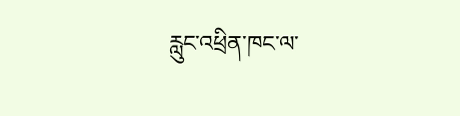རླུང་འཕྲིན་ཁང་ལ་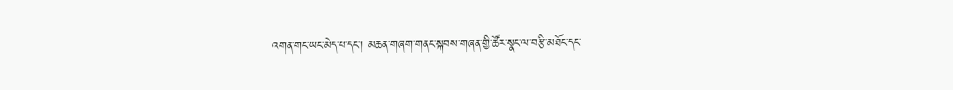འགན་གང་ཡང་མེད་པ་དང་། མཆན་གཞག་གནང་སྐབས་གཞན་གྱི་ཚོར་སྣང་ལ་བརྩི་མཐོང་དང་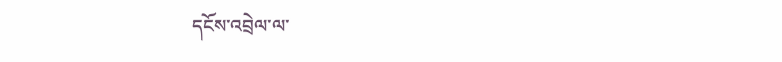དངོས་འབྲེལ་ལ་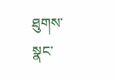ཐུགས་སྣང་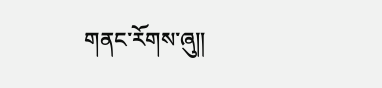གནང་རོགས་ཞུ༎